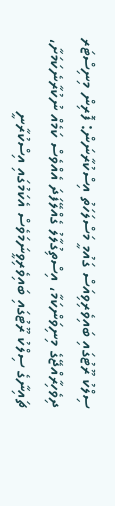ސިލްކު ރޫޓުގައި ބައިވެރިވިއަސް ގައުމީ މަސްލަހަތު އިސްކުރާނަން: ފޮރިން މިނިސްޓަރ
ދިވެހިރާއްޖޭގެ މިނިވަންކަމާ، އިސްތިގުލާލު ގެއްލޭފަދަ އެއްވެސް ކަމެއް ނުކުރާނެކަމަށާ، ޗައިނާގެ ސިލްކު ރޫޓުގައި ބައިވެރިވީނަމަވެސް އެކަމުގައި އިސްކުރާނީ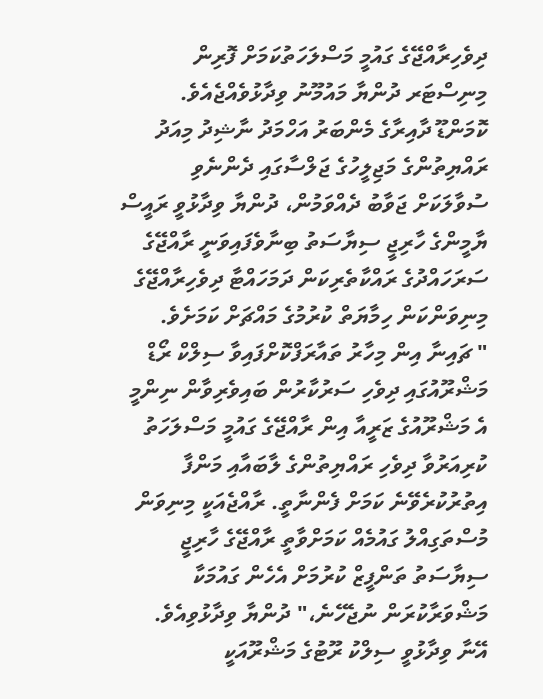ދިވެހިރާއްޖޭގެ ގައުމީ މަސްލަހަތުކަމަށް ފޮރިން މިނިސްޓަރ ދުންޔާ މައުމޫނު ވިދާޅުވެއްޖެއެވެ.
ކޮމަންޑޫ ދާއިރާގެ މެންބަރު އަހްމަދު ނާޝިދު މިއަދު ރައްޔިތުންގެ މަޖިލީހުގެ ޖަލްސާގައި ދެންނެވި ސުވާލަކަށް ޖަވާބު ދެއްވަމުން، ދުންޔާ ވިދާޅުވީ ރައީސް ޔާމީންގެ ހާރިޖީ ސިޔާސަތު ބިނާވެފައިވަނީ ރާއްޖޭގެ ސަރަހައްދުގެ ރައްކާތެރިކަން ދަމަހައްޓާ ދިވެހިރާއްޖޭގެ މިނިވަންކަން ހިމާޔަތް ކުރުމުގެ މައްޗަށް ކަމަށެވެ.
" ޗައިނާ އިން މިހާރު ތައާރަފްކޮށްފައިވާ ސިލްކް ރޯޑް މަޝްރޫއުގައި ދިވެހި ސަރުކާރުން ބައިވެރިވާން ނިންމީ އެ މަޝްރޫއުގެ ޒަރީއާ އިން ރާއްޖޭގެ ގައުމީ މަސްލަހަތު ކުރިއަރުވާ ދިވެހި ރައްޔިތުންގެ ލާބައާއި މަންފާ އިތުރުކުރެވޭނެ ކަމަށް ފެންނާތީ. ރާއްޖެއަކީ މިނިވަން މުސްތަގިއްލު ގައުމެއް ކަމަށްވާތީ ރާއްޖޭގެ ހާރިޖީ ސިޔާސަތު ތަންފީޒް ކުރުމަށް އެހެން ގައުމަކާ މަޝްވަރާކުރަން ނުޖެހޭނެ،" ދުންޔާ ވިދާޅުވިއެވެ.
އޭނާ ވިދާޅުވީ ސިލްކު ރޫޓުގެ މަޝްރޫއަކީ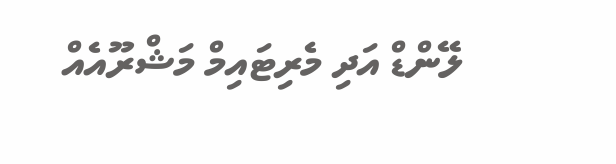ލޭންޑް އަދި މެރިޓައިމް މަޝްރޫއެއް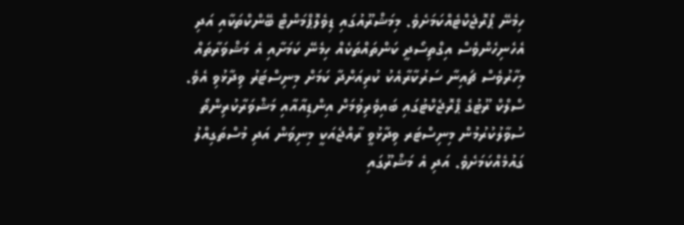ހިމެނޭ ޕްރޮޖެކްޓެއްކަމަށެވެ. މިމަޝްރޫއުގައި ޑިވެލޮޕްމަންޓް ބޭންކްތަކާއި އަދި އެހެނިހެންވެސް އިގްތިސޯދީ ކަންތައްތަކެއް ހިމެނޭ ކަމަށާއި އެ މަޝްވަރާތައް މިހާރުވެސް ޗައިނާ ސަރުކާރާއެކު ކުރިއަށްދާ ކަމަށް މިނިސްޓަރު ވިދާޅުވި އެވެ.
ސްލްކް ރޫޓުގެ ޕްރޮޖެކްޓުގައި ބައިވެރިވުމަށް އިންޑިއާއާއި މަޝްވަރާކުރިންތޯ ސުވާލުކުރުމުން މިނިސްޓަރ ވިދާޅުވީ ރާއްޖެއަކީ މިނިވަން އަދި މުސްތަގިއްލު ގައުމެއްކަމަށެވެ. އަދި އެ މަޝްރޫގައި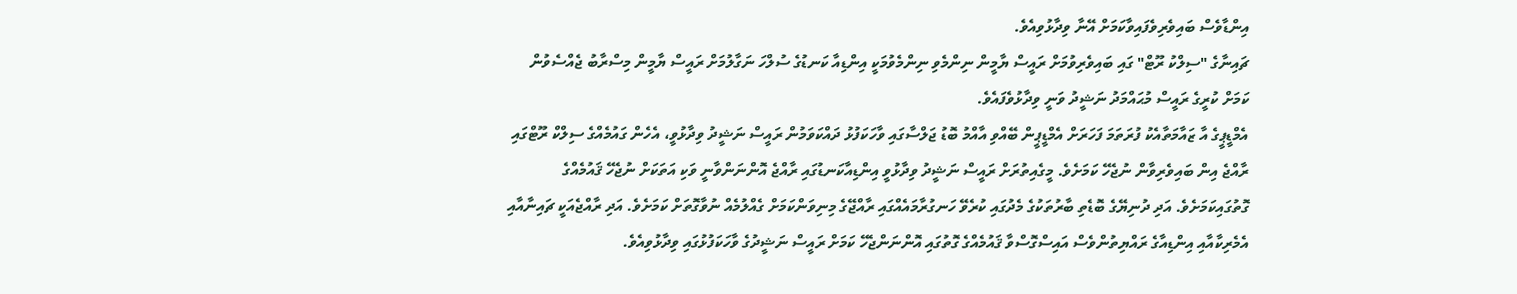އިންޑާވެސް ބައިވެރިވެފައިވާކަމަށް އޭނާ ވިދާޅުވިއެވެ.
ޗައިނާގެ "ސިލްކު ރޫޓް" ގައި ބައިވެރިވުމަށް ރައީސް ޔާމީން ނިންމެވި ނިންމެވުމަކީ އިންޑިއާ ކަނޑުގެ ސުލްހަ ނަގާލުމަށް ރައީސް ޔާމީން މިސްރާބު ޖެއްސެވުން ކަމަށް ކުރީގެ ރައީސް މުޙައްމަދު ނަޝީދު ވަނީ ވިދާޅުވެފައެވެ.
އެމްޑީޕީގެ އާ ޒައާމަތާއެކު ފުރަތަމަ ފަހަރަށް އެމްޑީޕީން ބޭއްވި އާއްމު ބޮޑު ޖަލްސާގައި ވާހަކަފުޅު ދައްކަވަމުން ރައީސް ނަޝީދު ވިދާޅުވީ، އެހެން ގައުމެއްގެ ސިލްކް ރޫޓްގައި ރާއްޖެ އިން ބައިވެރިވާން ނުޖެހޭ ކަމަށެވެ. މީގެއިތުރަށް ރައީސް ނަޝީދު ވިދާޅުވީ އިންޑިއާކަނޑުގައި ރާއްޖެ އޮންނަންވާނީ ވަކި އަތަކަށް ނުޖެހޭ ޤައުމެއްގެ ގޮތުގައިކަމަށެވެ. އަދި ދުނިޔޭގެ ބޮޑެތި ބާރުތަކުގެ މެދުގައި ކުރެވޭ ހަނގުރާމައެއްގައި ރާއްޖޭގެ މިނިވަންކަމަށް ގެއްލުމެއް ނުވާގޮތަށް ކަމަށެވެ. އަދި ރާއްޖެއަކީ ޗައިނާއާއި އެމެރިކާއާއި އިންޑިއާގެ ރައްޔިތުންވެސް އައިސްގޮސްވާ ޤައުމެއްގެ ގޮތުގައި އޮންނަންޖެހޭ ކަމަށް ރައީސް ނަޝީދުގެ ވާހަކަފުޅުގައި ވިދާޅުވިއެވެ.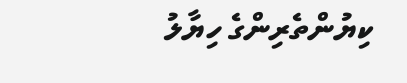ކިޔުންތެރިންގެ ހިޔާލު